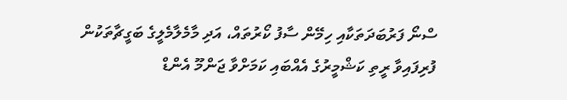ސްނޯ ފަރުބަދަތަކާއި ހިމޭން ސާފު ކޯރުތައް، އަދި މާމެލާމެލީގެ ބަގީޗާތަކުން ފުރިފައިވާ ރީތި ކަޝްމީރުގެ އެއްބައި ކަމަށްވާ ޖަންމޫ އެންޑް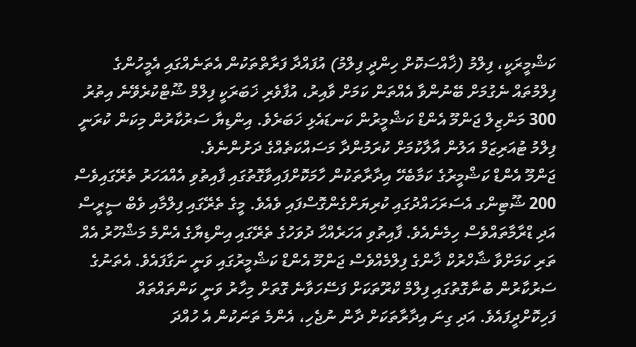ކަޝްމީރަކީ، ފިލްމު (ޚާއްސަކޮށް ހިންދީ ފިލްމު) އުފައްދާ ފަރާތްތަކުން އެތަނެއްގައި އެމީހުންގެ ފިލްމުތައް ނެގުމަށް ބޭނުންވާ އެއްތަން ކަމަށް ވާއިރު، އުފާވެރި ޚަބަރަކީ ފިލްމް ޝޫޓްކުރެވޭނެ އިތުރު 300 މަންޒިލް ޖަންމޫ އެންޑް ކަޝްމީރުން ކަނޑައެޅި ޚަބަރެވެ. އިންޑިޔާ ސަރުކާރުން މިކަން ކުރަނީ ފިލްމު ޓުއަރިޒަމް އަލުން އާލާކުމަށް ކުރަމުންދާ މަސައްކަތެއްގެ ދަށުންނެވެ.
ޖަންމޫ އެންޑް ކަޝްމީރުގެ ކަމާބެހޭ އިދާރާތަކުން ހާމަކޮށްފައިވާގޮތުގައި ފާއިތުވި އެއްއަހަރު ތެރޭގައިވެސް 200 ޝޫޓިންގ އެސަރަހައްދުގައި ކުރިޔަށްގެންގޮސްފައި ވެއެވެ. މީގެ ތެރޭގައި ފިލްމާއި ވެބް ސީރީސް އަދި ޑްރާމާތައްވެސް ހިމެނެއެވެ. ފާއިތުވި އަހަރެއްހާ ދުވަހުގެ ތެރޭގައި އިންޑިޔާގެ އެންމެ މަޝްހޫރު އެއް ތަރި ކަމަށްވާ ޝާހްރުކް ޚާންގެ ފިލްމެއްވެސް ޖަންމޫ އެންޑް ކަޝްމީރުގައި ވަނީ ނަގާފައެވެ. އެތަނުގެ ސަރުކާރުން ބުނާގޮތުގައި ފިލްމް ކްރޫތަކަށް ފަސޭހަވާނެ ގޮތަށް މިހާރު ވަނީ ކަންތައްތައް ފަހިކޮށްދީފައެވެ. އަދި ގިނަ އިދާރާތަކަށް ދާން ނުޖެހި، އެންމެ ތަނަކުން އެ ހުއްދަ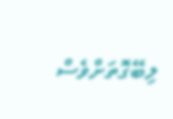ލިބޭގޮތަށްވެސް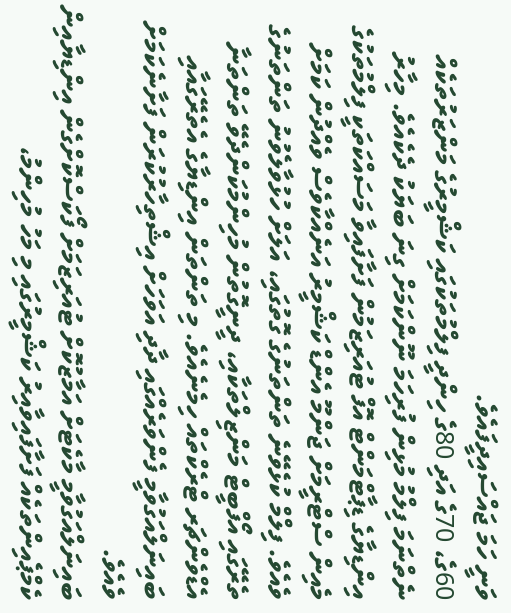ވަނީ ހަމަ ޖައްސައިދީފައެވެ.
60ގެ، 70ގެ އަދި 80ގެ ހިންދީ ފިލްމުތަކުގައި ކަޝްމީރުގެ މަންޒަރުތަކެއް ނެތްނަމަ ފިލްމު މުޅިން ފުރިހަމަ ނޫންކަމަށް ގިނަ ބަޔަކު ދެކެއެވެ. މިހާރު އިންޑިޔާގެ ޑިޕާޓްމަންޓް އޮފް ޓުއަރިޒަމުން ފަށާފައިވާ މަސައްކަތަކީ ފިލްމުތަކުގެ މެއިން ސްޓްރީމަށް ޖަންމޫ އެންޑް ކަޝްމީރު އަނެއްކާވެސް ވެއްދުން ކަމަށް ވެއެވެ. ފިލްމް ކުޅެވޭނެ ތަންތަނުގެ ގޮތުގައި، އަލަށް ހުޅުވާލެވުނު ތަންތަނުގެ ތެރޭގައި އޯފްބީޓް މަންޒިލްތަކާއި، ދީނީގޮތުން މުހިންމުކަންދެވޭ ތަންތަނާ އެޑްވެންޗަރ ޓްރެކްތައް ހިމެނެއެވެ. މި ތަންތަން އިންޑިޔާގެ އެތެރޭގައާއި ބައިނަލްއަގުވާމީ ފެންވަރެއްގައި ދާދި އަވަހަށް އިޝްތިހާރުކުރަން ފަށާނެކަމަށް ވެއެވެ.
ބައިނަލްއަގުވާމީ މާކެޓަށް އަމާޒުކޮށް ޓުއަރިޒަމަށް ފޯކަސްކޮށްގެން އިންޑިޔާއިން ކެމްޕެއިންތަކެއް ފަށާފައިވާއިރު ކަޝްމީރުގައި މި މަހު މުހިންމު،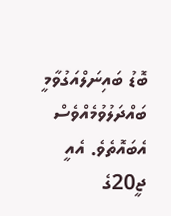ބޮޑު ބައިނަލްއަގުވާމީ ބައްދަލުވުމެއްވެސް އެބައޮތެވެ. އެއީ ޖީ20ގެ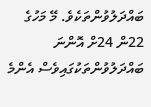ބައްދަލުވުންތަކެވެ. މޭ މަހުގެ 22ން 24ށް އޮންނަ ބައްދަލުވުންތަކުގައިވެސް އެންމެ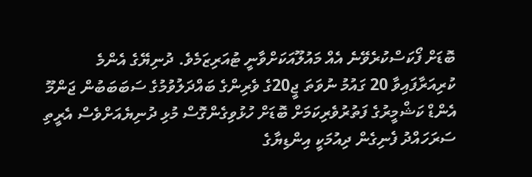ބޮޑަށް ފޯކަސްކުރެވޭނެ އެއް މައުލޫއަކަށްވާނީ ޓުއަރިޒަމެވެ. ދުނިޔޭގެ އެންމެ ކުރިއަރާފައިވާ 20 ގައުމު ނުވަތަ ޖީ20ގެ ވެރިންގެ ބައްދަލުވުމުގެ ސަބަބަބުން ޖަންމޫ އެންޑް ކަޝްމީރުގެ ފަތުރުވެރިކަމަށް ބޮޑަށް ހުޅުވިގެންގޮސް މުޅި ދުނިޔެއަށްވެސް އެރީތި ސަރަހައްދު ފެނިގެން ދިއުމަކީ އިންޑިޔާގެ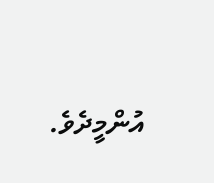އުންމީދެވެ.